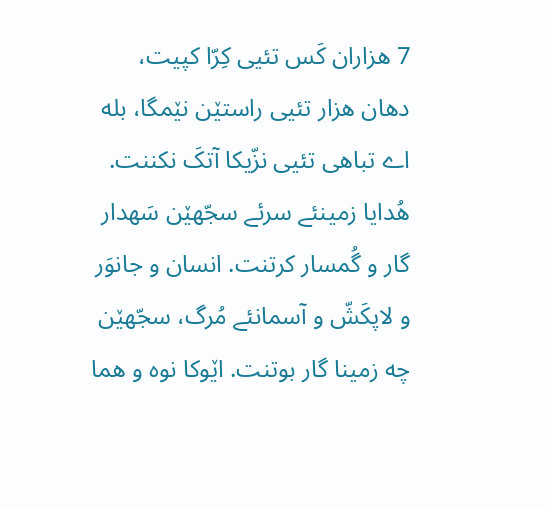7 هزاران کَس تئیی کِرّا کپیت، دهان هزار تئیی راستێن نێمگا، بله اے تباهی تئیی نزّیکا آتکَ نکننت.
هُدایا زمینئے سرئے سجّهێن سَهدار گار و گُمسار کرتنت. انسان و جانوَر و لاپکَشّ و آسمانئے مُرگ، سجّهێن چه زمینا گار بوتنت. اێوکا نوه و هما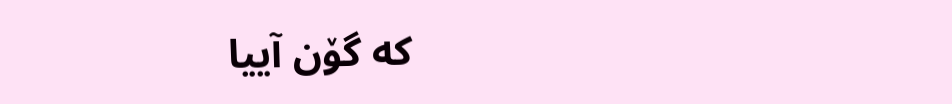که گۆن آییا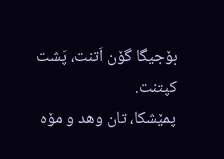بۆجیگا گۆن اَتنت، پَشت کپتنت.
پمێشکا، تان وهد و مۆه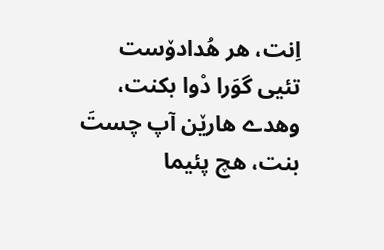اِنت، هر هُدادۆست تئیی گوَرا دْوا بکنت، وهدے هارێن آپ چستَ بنت، هچ پئیما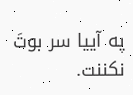په آییا سر بوتَ نکننت.